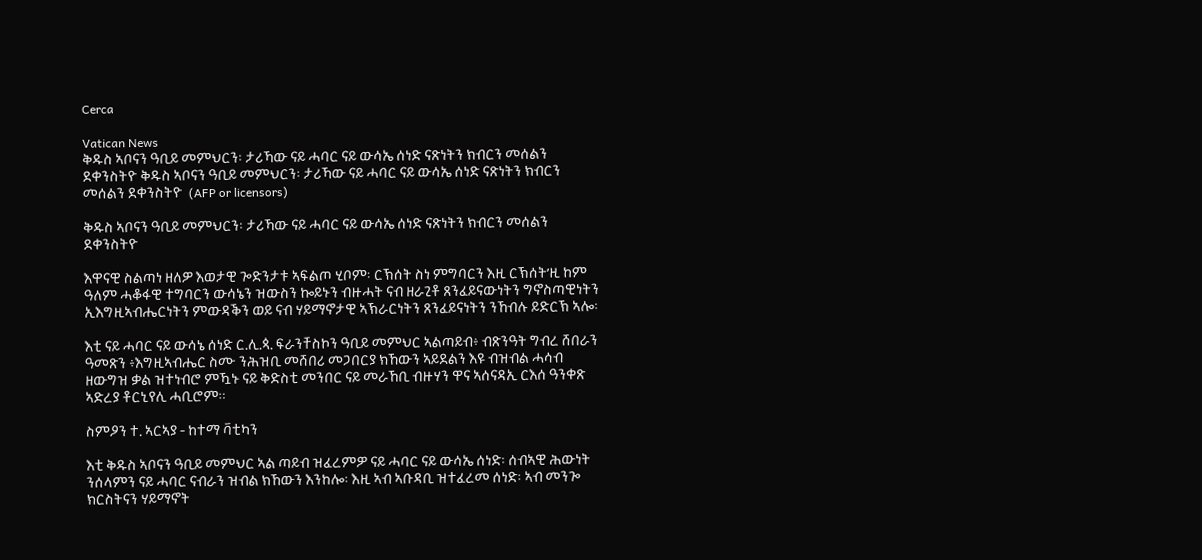Cerca

Vatican News
ቅዱስ ኣቦናን ዓቢይ መምህርን፡ ታሪኻው ናይ ሓባር ናይ ውሳኤ ሰነድ ናጽነትን ክብርን መሰልን ደቀንስትዮ ቅዱስ ኣቦናን ዓቢይ መምህርን፡ ታሪኻው ናይ ሓባር ናይ ውሳኤ ሰነድ ናጽነትን ክብርን መሰልን ደቀንስትዮ  (AFP or licensors)

ቅዱስ ኣቦናን ዓቢይ መምህርን፡ ታሪኻው ናይ ሓባር ናይ ውሳኤ ሰነድ ናጽነትን ክብርን መሰልን ደቀንስትዮ

እዋናዊ ስልጣነ ዘለዎ እወታዊ ጐድንታቱ ኣፍልጦ ሂቦም፡ ርኽሰት ስነ ምግባርን እዚ ርኽሰት’ዚ ከም ዓለም ሓቆፋዊ ተግባርን ውሳኔን ዝውስን ኰይኑን ብዙሓት ናብ ዘራጊቶ ጸንፈይናውነትን ግኖስጣዊነትን ኢእግዚኣብሔርነትን ምውዳቕን ወይ ናብ ሃይማኖታዊ ኣኽራርነትን ጸንፈይናነትን ንኸብሉ ይድርኽ ኣሎ፡

እቲ ናይ ሓባር ናይ ውሳኔ ሰነድ ር.ሊ.ጳ. ፍራንቸስኮን ዓቢይ መምህር ኣልጣይብ፥ ብጽንዓት ግብረ ሸበራን ዓመጽን ፥እግዚኣብሔር ስሙ ንሕዝቢ መሸበሪ መጋበርያ ክኸውን ኣይደልን እዩ ብዝብል ሓሳብ ዘውግዝ ቃል ዝተነብሮ ምዃኑ ናይ ቅድስቲ መንበር ናይ መራኸቢ ብዙሃን ዋና ኣሰናዳኢ ርእሰ ዓንቀጽ ኣድረያ ቶርኒየሊ ሓቢሮም።

ስምዖን ተ. ኣርኣያ - ከተማ ቫቲካን

እቲ ቅዱስ ኣቦናን ዓቢይ መምህር ኣል ጣይብ ዝፈረምዎ ናይ ሓባር ናይ ውሳኤ ሰነድ፡ ሰብኣዊ ሕውነት ንሰላምን ናይ ሓባር ናብራን ዝብል ክኸውን እንከሎ፡ እዚ ኣብ ኣቡዳቢ ዝተፈረመ ሰነድ፡ ኣብ መንጐ ክርስትናን ሃይማኖት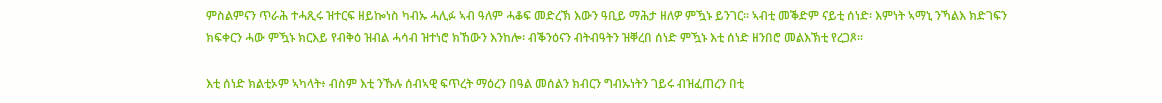ምስልምናን ጥራሕ ተሓጺሩ ዝተርፍ ዘይኰነስ ካብኡ ሓሊፉ ኣብ ዓለም ሓቆፍ መድረኽ እውን ዓቢይ ማሕታ ዘለዎ ምዃኑ ይንገር። ኣብቲ መቕድም ናይቲ ሰነድ፡ እምነት ኣማኒ ንኻልእ ክድገፍን ክፍቀርን ሓው ምዃኑ ክርእይ የብቅዕ ዝብል ሓሳብ ዝተነሮ ክኸውን እንከሎ፡ ብቕንዕናን ብትብዓትን ዝቐረበ ሰነድ ምዃኑ እቲ ሰነድ ዘንበሮ መልእኽቲ የረጋጾ።

እቲ ሰነድ ክልቲኦም ኣካላት፥ ብስም እቲ ንኹሉ ሰብኣዊ ፍጥረት ማዕረን በዓል መሰልን ክብርን ግብኡነትን ገይሩ ብዝፈጠረን በቲ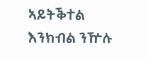ኣይትቕተል እንክብል ንዅሉ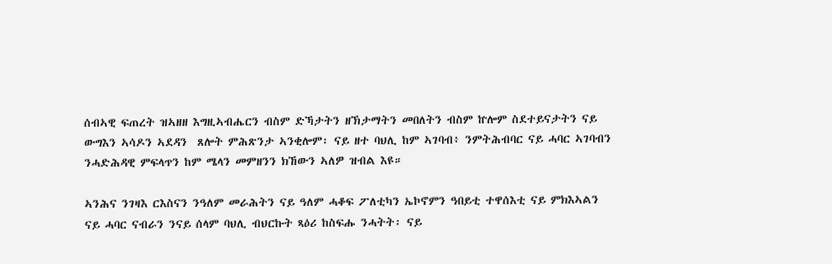ሰብኣዊ ፍጠረት ዝኣዘዘ እግዚኣብሔርን ብስም ድኻታትን ዘኽታማትን መበለትን ብስም ኵሎም ስደተይናታትን ናይ ውግእን ኣሳዶን ኣደዳን  ጸሎት ምሕጽንታ ኣንቂሎም፡ ናይ ዘተ ባህሊ ከም ኣገባብ፥ ንምትሕብባር ናይ ሓባር ኣገባብን ንሓድሕዳዊ ምፍላጥን ከም ሜላን መምዘንን ክኸውን ኣለዎ ዝብል እዩ።

ኣንሕና ንገዛእ ርእስናን ንዓለም መራሕትን ናይ ዓለም ሓቆፍ ፖለቲካን ኤኮኖምን ዓበይቲ ተዋሰእቲ ናይ ምክእኣልን ናይ ሓባር ናብራን ንናይ ሰላም ባህሊ ብህርኩት ጻዕሪ ከስፍሑ ንሓትት፡ ናይ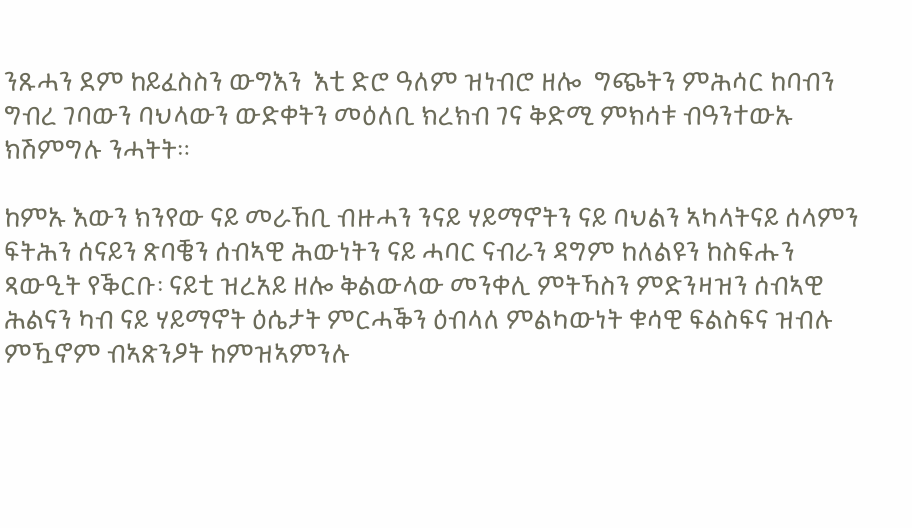ንጹሓን ደም ከይፈስስን ውግእን  እቲ ድሮ ዓለም ዝነብሮ ዘሎ  ግጭትን ምሕሳር ከባብን ግብረ ገባውን ባህላውን ውድቀትን መዕለቢ ክረክብ ገና ቅድሚ ምክሳቱ ብዓንተውኡ ክሽምግሉ ንሓትት።

ከምኡ እውን ክንየው ናይ መራኸቢ ብዙሓን ንናይ ሃይማኖትን ናይ ባህልን ኣካላትናይ ሰላምን ፍትሕን ሰናይን ጽባቔን ሰብኣዊ ሕውነትን ናይ ሓባር ናብራን ዳግም ከለልዩን ከስፍሑን ጻውዒት የቕርቡ፡ ናይቲ ዝረአይ ዘሎ ቅልውላው መንቀሊ ምትኻስን ምድንዛዝን ሰብኣዊ ሕልናን ካብ ናይ ሃይማኖት ዕሴታት ምርሓቕን ዕብላለ ምልካውነት ቁሳዊ ፍልስፍና ዝብሉ ምዃኖም ብኣጽንዖት ከምዝኣምንሉ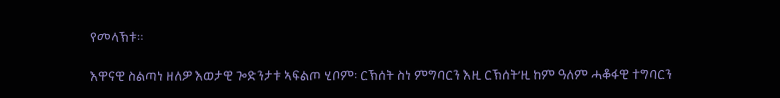የመላኽቱ።

እዋናዊ ስልጣነ ዘለዎ እወታዊ ጐድንታቱ ኣፍልጦ ሂቦም፡ ርኽሰት ስነ ምግባርን እዚ ርኽሰት’ዚ ከም ዓለም ሓቆፋዊ ተግባርን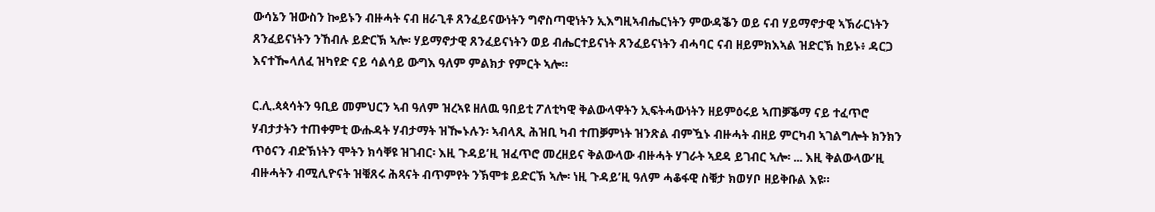ውሳኔን ዝውስን ኰይኑን ብዙሓት ናብ ዘራጊቶ ጸንፈይናውነትን ግኖስጣዊነትን ኢእግዚኣብሔርነትን ምውዳቕን ወይ ናብ ሃይማኖታዊ ኣኽራርነትን ጸንፈይናነትን ንኸብሉ ይድርኽ ኣሎ፡ ሃይማኖታዊ ጸንፈይናነትን ወይ ብሔርተይናነት ጸንፈይናነትን ብሓባር ናብ ዘይምክእኣል ዝድርኽ ከይኑ፥ ዳርጋ እናተዀላለፈ ዝካየድ ናይ ሳልሳይ ውግእ ዓለም ምልክታ የምርት ኣሎ።

ር.ሊ.ጳጳሳትን ዓቢይ መምህርን ኣብ ዓለም ዝረኣዩ ዘለዉ ዓበይቲ ፖለቲካዊ ቅልውላዋትን ኢፍትሓውነትን ዘይምዕሩይ ኣጠቓቕማ ናይ ተፈጥሮ ሃብታታትን ተጠቀምቲ ውሑዳት ሃብታማት ዝዀኑሉን፡ ኣብላጺ ሕዝቢ ካብ ተጠቓምነት ዝንጽል ብምዃኑ ብዙሓት ብዘይ ምርካብ ኣገልግሎት ክንክን ጥዕናን ብድኽነትን ሞትን ክሳቐዩ ዝገብር፡ እዚ ጉዳይ’ዚ ዝፈጥሮ መረዘይና ቅልውላው ብዙሓት ሃገራት ኣደዳ ይገብር ኣሎ፡ ... እዚ ቅልውላው’ዚ ብዙሓትን ብሚሊዮናት ዝቑጸሩ ሕጻናት ብጥምየት ንኽሞቱ ይድርኽ ኣሎ፡ ነዚ ጉዳይ’ዚ ዓለም ሓቆፋዊ ስቑታ ክወሃቦ ዘይቅቡል እዩ።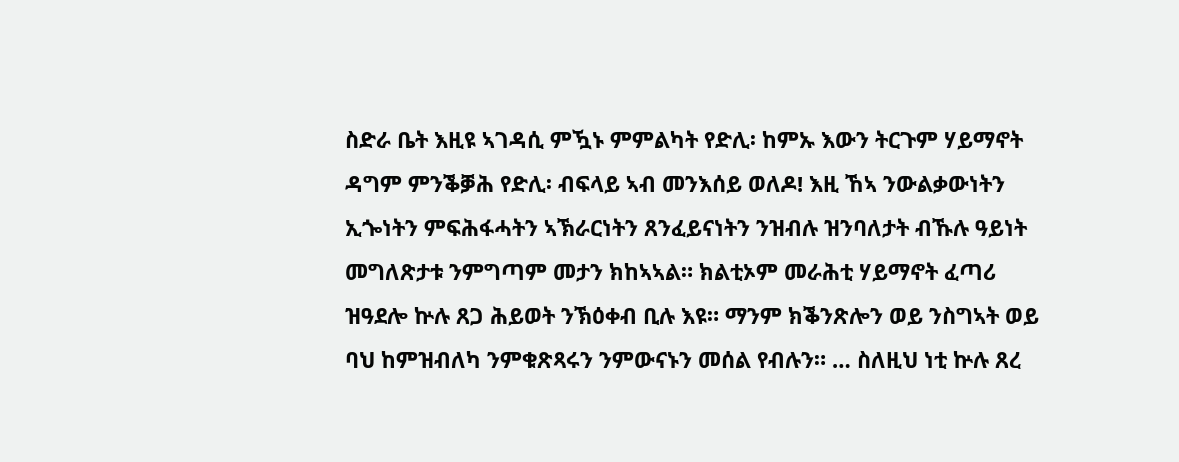ስድራ ቤት እዚዩ ኣገዳሲ ምዃኑ ምምልካት የድሊ፡ ከምኡ እውን ትርጉም ሃይማኖት ዳግም ምንቕቓሕ የድሊ፡ ብፍላይ ኣብ መንእሰይ ወለዶ! እዚ ኸኣ ንውልቃውነትን ኢጐነትን ምፍሕፋሓትን ኣኽራርነትን ጸንፈይናነትን ንዝብሉ ዝንባለታት ብኹሉ ዓይነት መግለጽታቱ ንምግጣም መታን ክከኣኣል። ክልቲኦም መራሕቲ ሃይማኖት ፈጣሪ ዝዓደሎ ኵሉ ጸጋ ሕይወት ንኽዕቀብ ቢሉ እዩ። ማንም ክቕንጽሎን ወይ ንስግኣት ወይ ባህ ከምዝብለካ ንምቁጽጻሩን ንምውናኑን መሰል የብሉን። … ስለዚህ ነቲ ኵሉ ጸረ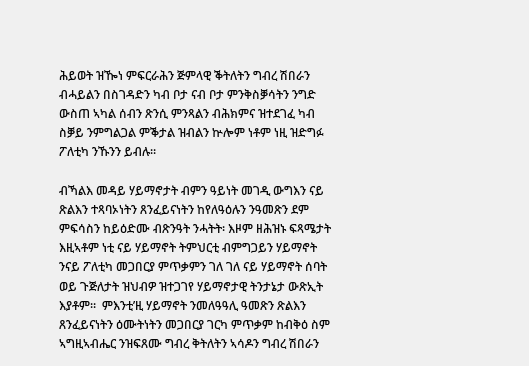ሕይወት ዝዀነ ምፍርራሕን ጅምላዊ ቕትለትን ግብረ ሽበራን ብሓይልን በስገዳድን ካብ ቦታ ናብ ቦታ ምንቅስቓሳትን ንግድ ውስጠ ኣካል ሰብን ጽንሲ ምንጻልን ብሕክምና ዝተደገፈ ካብ ስቓይ ንምግልጋል ምቕታል ዝብልን ኵሎም ነቶም ነዚ ዝድግፉ ፖለቲካ ንኹንን ይብሉ።

ብኻልእ መዳይ ሃይማኖታት ብምን ዓይነት መገዲ ውግእን ናይ ጽልእን ተጻባኦነትን ጸንፈይናነትን ከየለዓዕሉን ንዓመጽን ደም ምፍሳስን ከይዕድሙ ብጽንዓት ንሓትት፡ እዞም ዘሕዝኑ ፍጻሜታት እዚኣቶም ነቲ ናይ ሃይማኖት ትምህርቲ ብምግጋይን ሃይማኖት ንናይ ፖለቲካ መጋበርያ ምጥቃምን ገለ ገለ ናይ ሃይማኖት ሰባት ወይ ጉጅለታት ዝህብዎ ዝተጋገየ ሃይማኖታዊ ትንታኔታ ውጽኢት እያቶም።  ምእንቲ’ዚ ሃይማኖት ንመለዓዓሊ ዓመጽን ጽልእን ጸንፈይናነትን ዕሙትነትን መጋበርያ ገርካ ምጥቃም ከብቅዕ ስም ኣግዚኣብሔር ንዝፍጸሙ ግብረ ቅትለትን ኣሳዶን ግብረ ሽበራን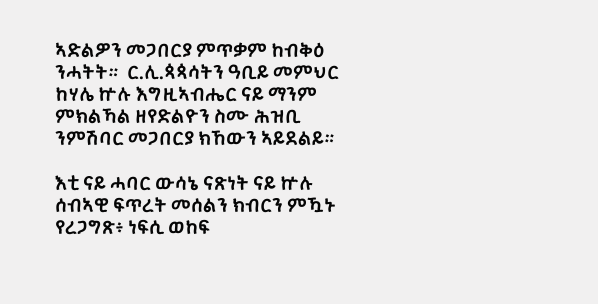ኣድልዎን መጋበርያ ምጥቃም ከብቅዕ ንሓትት።  ር.ሊ.ጳጳሳትን ዓቢይ መምህር ከሃሌ ኵሉ እግዚኣብሔር ናይ ማንም  ምክልኻል ዘየድልዮን ስሙ ሕዝቢ ንምሽባር መጋበርያ ክኸውን ኣይደልይ።

እቲ ናይ ሓባር ውሳኔ ናጽነት ናይ ኵሉ ሰብኣዊ ፍጥረት መሰልን ክብርን ምዃኑ የረጋግጽ፥ ነፍሲ ወከፍ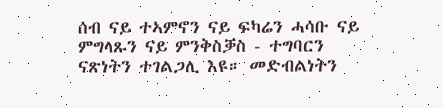ሰብ ናይ ተኣምኖን ናይ ፍካሬን ሓሳቡ ናይ ምግላጹን ናይ ምንቅስቓስ - ተግባርን ናጽነትን ተገልጋሊ እዩ። መድብልነትን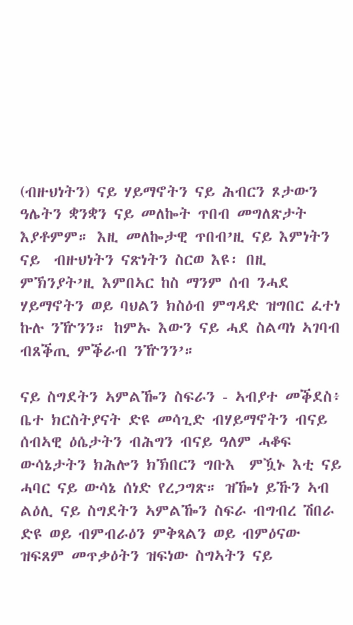(ብዙህነትን) ናይ ሃይማኖትን ናይ ሕብርን ጾታውን ዓሌትን ቋንቋን ናይ መለኰት ጥበብ መግለጽታት እያቶምም። እዚ መለኰታዊ ጥበብ’ዚ ናይ እምነትን ናይ  ብዙህነትን ናጽነትን ስርወ እዩ፡ በዚ ምኽንያት’ዚ እምበኣር ከስ ማንም ሰብ ንሓደ ሃይማኖትን ወይ ባህልን ክስዕብ ምግዳድ ዝግበር ፈተነ ኩሉ ንዅንን። ከምኡ እውን ናይ ሓደ ስልጣነ ኣገባብ ብጸቕጢ ምቕራብ ንዅንን’።

ናይ ስግደትን ኣምልዀን ስፍራን - ኣብያተ መቕደስ፥ ቤተ ክርስትያናት ድዩ መሳጊድ ብሃይማኖትን ብናይ ሰብኣዊ ዕሴታትን ብሕግን ብናይ ዓለም ሓቆፍ ውሳኔታትን ክሕሎን ክኽበርን ግቡእ  ምዃኑ እቲ ናይ ሓባር ናይ ውሳኔ ሰነድ የረጋግጽ። ዝዀነ ይኹን ኣብ ልዕሊ ናይ ስግደትን ኣምልዀን ስፍራ ብግብረ ሽበራ ድዩ ወይ ብምብራዕን ምቅጻልን ወይ ብምዕናው ዝፍጸም መጥቃዕትን ዝፍነው ስግኣትን ናይ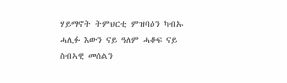ሃይማኖት ትምህርቲ ምዝባዕን ካብኡ ሓሊፉ እውን ናይ ዓለም ሓቆፍ ናይ ስብኣዊ መሰልን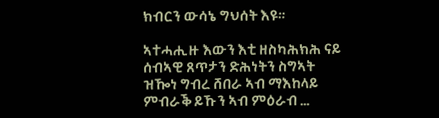ክብርን ውሳኔ ግህሰት እዩ።

ኣተሓሒዙ እውን እቲ ዘስካሕክሕ ናይ ሰብኣዊ ጸጥታን ድሕነትን ስግኣት ዝዀነ ግብረ ሸበራ ኣብ ማእከላይ ምብራቕ ይኹን ኣብ ምዕራብ …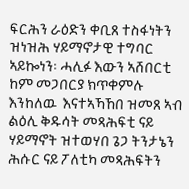ፍርሕን ራዕድን ቀቢጸ ተስፋነትን ዝነዝሕ ሃይማኖታዊ ተግባር  ኣይኰነን፡ ሓሊፉ እውን ኣሸበርቲ ከም መጋበርያ ክጥቀምሉ እንከለዉ  እናተኣኻኸበ ዝመጸ ኣብ ልዕሊ ቅዱሳት መጻሕፍቲ ናይ ሃይማኖት ዝተወሃበ ጌጋ ትንታኔን  ሕሱር ናይ ፖለቲካ መጻሕፍትን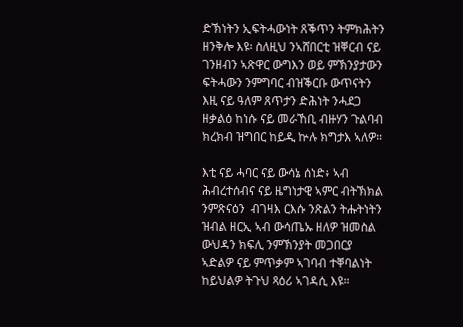ድኽነትን ኢፍትሓውነት ጸቕጥን ትምክሕትን ዘንቅሎ እዩ፡ ስለዚህ ንኣሸበርቲ ዝቐርብ ናይ ገንዘብን ኣጽዋር ውግእን ወይ ምኽንያታውን ፍትሓውን ንምግባር ብዝቕርቡ ውጥናትን እዚ ናይ ዓለም ጸጥታን ድሕነት ንሓደጋ ዘቃልዕ ከነሱ ናይ መራኸቢ ብዙሃን ጉልባብ ክረክብ ዝግበር ከይዲ ኵሉ ክግታእ ኣለዎ።

እቲ ናይ ሓባር ናይ ውሳኔ ሰነድ፥ ኣብ ሕብረተሰብና ናይ ዜግነታዊ ኣምር ብትኽክል ንምጽናዕን  ብገዛእ ርእሱ ንጽልን ትሑትነትን ዝብል ዘርኢ ኣብ ውሳጤኡ ዘለዎ ዝመስል ውህዳን ክፍሊ ንምኽንያት መጋበርያ ኣድልዎ ናይ ምጥቃም ኣገባብ ተቐባልነት ከይህልዎ ትጉህ ጻዕሪ ኣገዳሲ እዩ።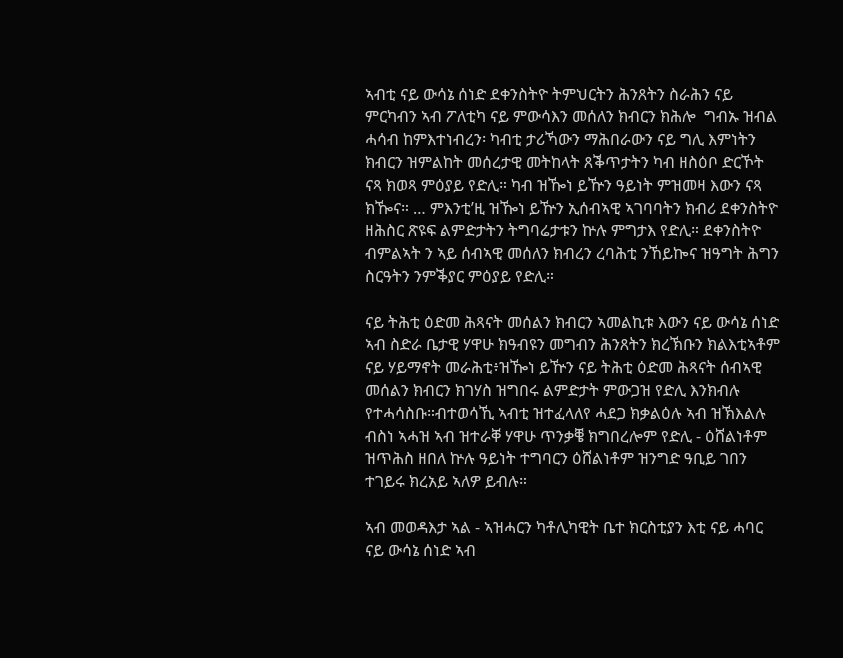ኣብቲ ናይ ውሳኔ ሰነድ ደቀንስትዮ ትምህርትን ሕንጸትን ስራሕን ናይ ምርካብን ኣብ ፖለቲካ ናይ ምውሳእን መሰለን ክብርን ክሕሎ  ግብኡ ዝብል ሓሳብ ከምእተነብረን፡ ካብቲ ታሪኻውን ማሕበራውን ናይ ግሊ እምነትን ክብርን ዝምልከት መሰረታዊ መትከላት ጸቕጥታትን ካብ ዘስዕቦ ድርኾት ናጻ ክወጻ ምዕያይ የድሊ። ካብ ዝዀነ ይዅን ዓይነት ምዝመዛ እውን ናጻ ክዀና። … ምእንቲ’ዚ ዝዀነ ይዅን ኢሰብኣዊ ኣገባባትን ክብሪ ደቀንስትዮ ዘሕስር ጽዩፍ ልምድታትን ትግባሬታቱን ኵሉ ምግታእ የድሊ። ደቀንስትዮ ብምልኣት ን ኣይ ሰብኣዊ መሰለን ክብረን ረባሕቲ ንኸይኰና ዝዓግት ሕግን ስርዓትን ንምቕያር ምዕያይ የድሊ።

ናይ ትሕቲ ዕድመ ሕጻናት መሰልን ክብርን ኣመልኪቱ እውን ናይ ውሳኔ ሰነድ ኣብ ስድራ ቤታዊ ሃዋሁ ክዓብዩን መግብን ሕንጸትን ክረኽቡን ክልእቲኣቶም ናይ ሃይማኖት መራሕቲ፥ዝዀነ ይዅን ናይ ትሕቲ ዕድመ ሕጻናት ሰብኣዊ መሰልን ክብርን ክገሃስ ዝግበሩ ልምድታት ምውጋዝ የድሊ እንክብሉ የተሓሳስቡ።ብተወሳኺ ኣብቲ ዝተፈላለየ ሓደጋ ክቃልዕሉ ኣብ ዝኽእልሉ  ብስነ ኣሓዝ ኣብ ዝተራቐ ሃዋሁ ጥንቃቔ ክግበረሎም የድሊ - ዕሸልነቶም ዝጥሕስ ዘበለ ኵሉ ዓይነት ተግባርን ዕሸልነቶም ዝንግድ ዓቢይ ገበን ተገይሩ ክረአይ ኣለዎ ይብሉ።

ኣብ መወዳእታ ኣል - ኣዝሓርን ካቶሊካዊት ቤተ ክርስቲያን እቲ ናይ ሓባር ናይ ውሳኔ ሰነድ ኣብ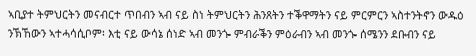ኣቢያተ ትምህርትን መናብርተ ጥበብን ኣብ ናይ ስነ ትምህርትን ሕንጸትን ተቕዋማትን ናይ ምርምርን ኣስተንትኖን ውዱዕ  ንኽኸውን ኣተሓሳሲቦም፡ እቲ ናይ ውሳኔ ሰነድ ኣብ መንጐ ምብራቕን ምዕራብን ኣብ መንጐ ሰሜንን ደቡብን ናይ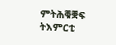ምትሕቑቛፍ ትእምርቲ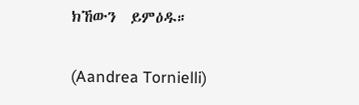ክኸውን  ይምዕዱ።

(Aandrea Tornielli)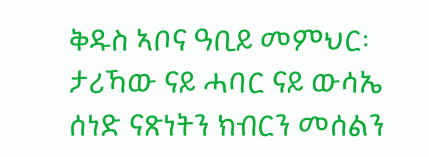ቅዱስ ኣቦና ዓቢይ መምህር፡ ታሪኻው ናይ ሓባር ናይ ውሳኤ ሰነድ ናጽነትን ክብርን መሰልን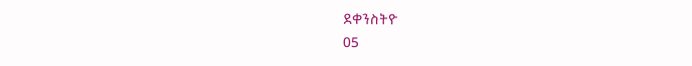ደቀንስትዮ
05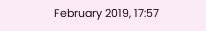February 2019, 17:57